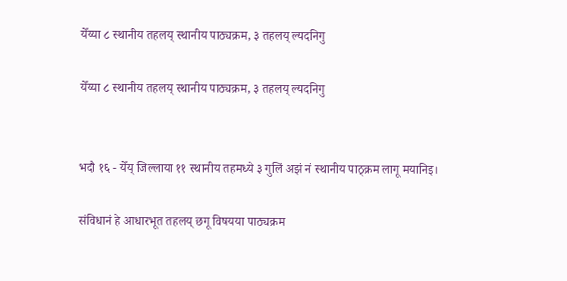येँय्या ८ स्थानीय तहलय् स्थानीय पाठ्यक्रम, ३ तहलय् ल्यदनिगु

येँय्या ८ स्थानीय तहलय् स्थानीय पाठ्यक्रम, ३ तहलय् ल्यदनिगु


भदौ १६ - येँय् जिल्लाया ११ स्थानीय तहमध्ये ३ गुलिं अझं नं स्थानीय पाठ्क्रम लागू मयानिइ।

संविधानं हे आधारभूत तहलय् छगू विषयया पाठ्यक्रम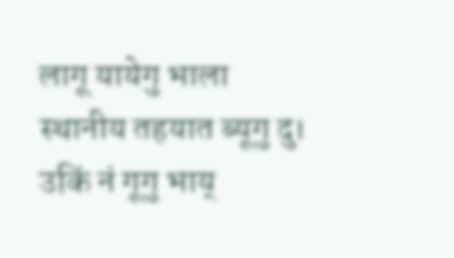लागू यायेगु भाला स्थानीय तहयात ब्यूगु दु। उकिं नं गूगु भाय्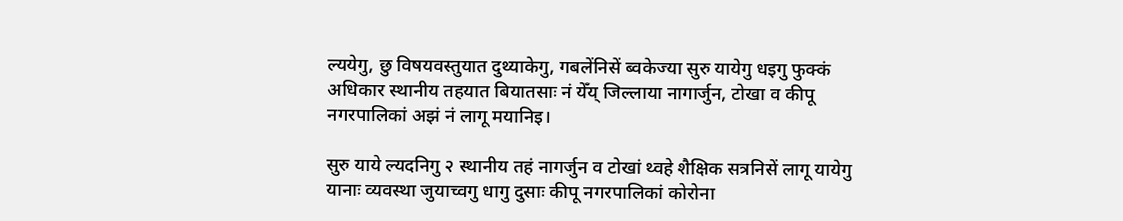ल्ययेगु, छु विषयवस्तुयात दुथ्याकेगु, गबलेंनिसें ब्वकेज्या सुरु यायेगु धइगु फुक्कं अधिकार स्थानीय तहयात बियातसाः नं येँय् जिल्लाया नागार्जुन, टोखा व कीपू नगरपालिकां अझं नं लागू मयानिइ।

सुरु याये ल्यदनिगु २ स्थानीय तहं नागर्जुन व टोखां थ्वहे शैक्षिक सत्रनिसें लागू यायेगु यानाः व्यवस्था जुयाच्वगु धागु दुसाः कीपू नगरपालिकां कोरोना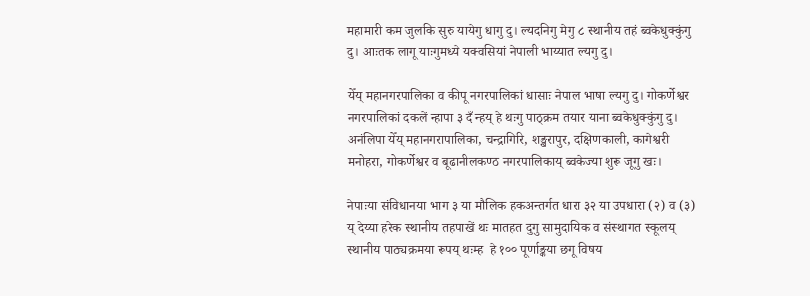महामारी कम जुलकि सुरु यायेगु धागु दु। ल्यदनिगु मेगु ८ स्थानीय तहं ब्वकेधुक्कुंगु दु। आःतक लागू याःगुमध्ये यक्वसियां नेपाली भाय्यात ल्यगु दु।

येँय् महानगरपालिका व कीपू नगरपालिकां धासाः नेपाल भाषा ल्यगु दु। गोकर्णेश्वर नगरपालिकां दकलें न्हापा ३ दँ न्हय् हे थःगु पाठ्क्रम तयार याना ब्वकेधुक्कुंगु दु। अनंलिपा येँय् महानगरापालिका, चन्द्रागिरि, शङ्खरापुर, दक्षिणकाली, कागेश्वरी मनोहरा, गोकर्णेश्वर व बूढानीलकण्ठ नगरपालिकाय् ब्वकेज्या शुरू जूगु खः।

नेपाःया संविधानया भाग ३ या मौलिक हकअन्तर्गत धारा ३२ या उपधारा (२) व (३) य् देय्या हरेक स्थानीय तहपाखें थः मातहत दुगु सामुदायिक व संस्थागत स्कूलय् स्थानीय पाठ्यक्रमया रूपय् थःम्ह  हे १०० पूर्णाङ्कया छगू विषय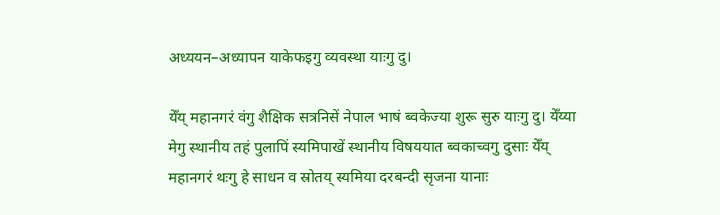अध्ययन–अध्यापन याकेफइगु व्यवस्था याःगु दु।

येँय् महानगरं वंगु शैक्षिक सत्रनिसें नेपाल भाषं ब्वकेज्या शुरू सुरु याःगु दु। येँय्या मेगु स्थानीय तहं पुलापिं स्यमिपाखें स्थानीय विषययात ब्वकाच्वगु दुसाः येँय् महानगरं थःगु हे साधन व स्रोतय् स्यमिया दरबन्दी सृजना यानाः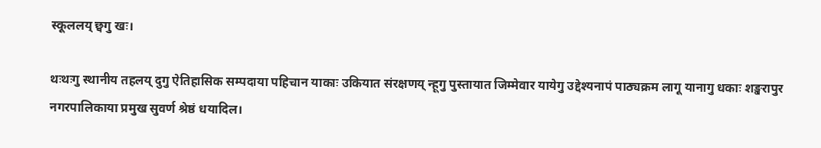स्कूललय् छ्वगु खः।

थःथःगु स्थानीय तहलय् दुगु ऐतिहासिक सम्पदाया पहिचान याकाः उकियात संरक्षणय् न्हूगु पुस्तायात जिम्मेवार यायेगु उद्देश्यनापं पाठ्यक्रम लागू यानागु धकाः शङ्खरापुर नगरपालिकाया प्रमुख सुवर्ण श्रेष्ठं धयादिल।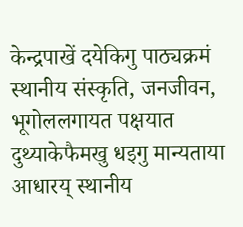केन्द्रपाखें दयेकिगु पाठ्यक्रमं स्थानीय संस्कृति, जनजीवन, भूगोललगायत पक्षयात दुथ्याकेफैमखु धइगु मान्यताया आधारय् स्थानीय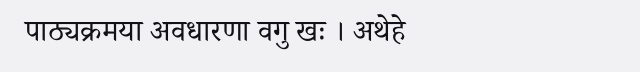पाठ्यक्रमया अवधारणा वगु खः । अथेहे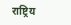राष्ट्रिय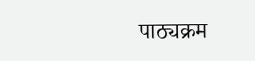पाठ्यक्रम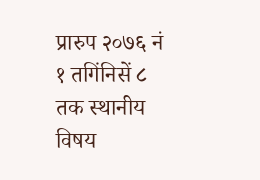प्रारुप २०७६ नं १ तगिंनिसें ८ तक स्थानीय विषय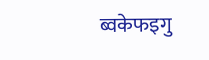ब्वकेफइगु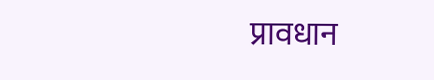प्रावधान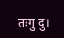तःगु दु।